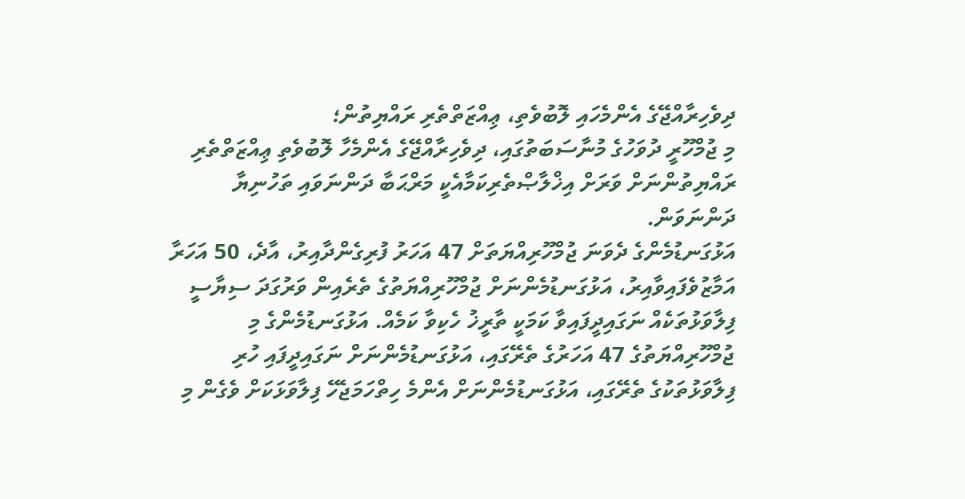ދިވެހިރާއްޖޭގެ އެންމެހައި ލޮބުވެތި، ޢިއްޒަތްތެރި ރައްޔިތުން؛
މި ޖުމްހޫރީ ދުވަހުގެ މުނާސަބަތުގައި، ދިވެހިރާއްޖޭގެ އެންމެހާ ލޮބުވެތި ޢިއްޒަތްތެރި ރައްޔިތުންނަށް ވަރަށް އިޚްލާޞްތެރިކަމާއެކީ މަރްޙަބާ ދަންނަވައި ތަހުނިޔާ ދަންނަވަން.
އަޅުގަނޑުމެންގެ ދެވަނަ ޖުމްހޫރިއްޔަތަށް 47 އަހަރު ފުރިގެންދާއިރު، އާދެ، 50 އަހަރާ އަމާޒުވެފައިވާއިރު، އަޅުގަނޑުމެންނަށް ޖުމްހޫރިއްޔަތުގެ ތެރެއިން ވަރުގަދަ ސިޔާސީ ފިލާވަޅުތަކެއް ނަގައިދީފައިވާ ކަމަކީ ތާރީޚު ހެކިވާ ކަމެއް. އަޅުގަނޑުމެންގެ މި ޖުމްހޫރިއްޔަތުގެ 47 އަހަރުގެ ތެރޭގައި، އަޅުގަނޑުމެންނަށް ނަގައިދީފައި ހުރި ފިލާވަޅުތަކުގެ ތެރޭގައި، އަޅުގަނޑުމެންނަށް އެންމެ ހިތްހަމަޖެހޭ ފިލާވަޅަކަށް ވެގެން މި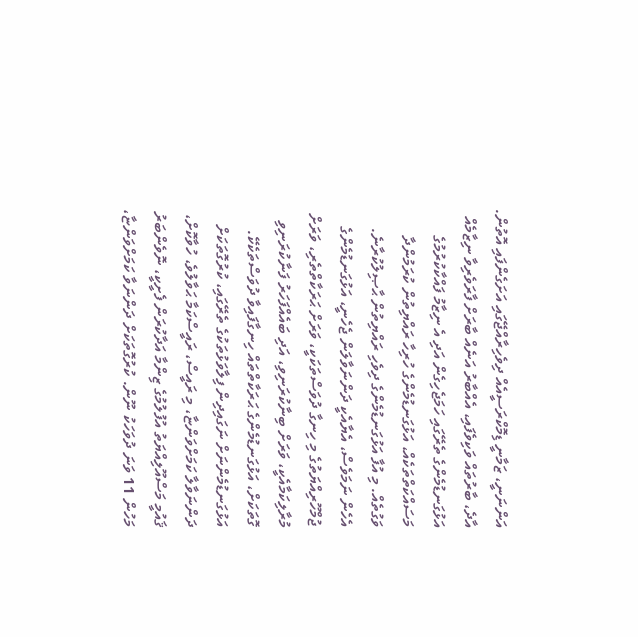އަންނަނީ، ޒަމާނީ ޑިމޮކްރަސީއެއް ދިވެހިރާއްޖޭގައި އަށަގެންފައި އޮތުން. އާދެ، ބާރުތައް ވަކިވެފައި، އެއްބާރު އަނެއް ބާރަށް ފާރަވެރިވާ ނިޒާމެއް އަޅުގަނޑުމެންގެ ތެރޭގައި ހަމަޖެހިގެން އަދި އެ ނިޒާމު ފައްކާކުރުމުގެ މަސައްކަތްތަކެއް، އަޅުގަނޑުމެންގެ ހުރިހާ ރައްޔިތުން ކުރަމުންދާ ވަގުތެއް. މި އުފާ އަޅުގަނޑުމެންގެ ދިވެހި ރައްޔިތުން ޙާޞިލުކުރާނެ.
އެހެން ނަމަވެސް، އެޔާއެކީ ދަންނަވާލަން ޖެހެނީ، އަޅުގަނޑުމެންގެ ޖުމްހޫރިއްޔަތުގެ މި ހިނގާ ދުވަސްތަކަކީ، ވަރަށް ޙަރަކާތްތެރި، ވަރަށް މުރާލިކަމާއެކީ، ވަރަށް ބިނާކުރަނިވި، އަދި ބައެއްފަހަރު ފަނާކުރަނިވި ގޮތަކަށް، އަޅުގަނޑުމެންގެ ޙަރަކާތްތައް ހިނގާފައިވާ ދުވަސްތަކެކޭ. އަޅުގަނޑުމެންނަށް ނަގައިދިން ފިލާވަޅުތަކުގެ ތެރޭގައި، ކުރުގޮތަކަށް ދަންނަވާލާ ކަމަށްވަންޏާ، މި ރައީސް، ރައީސްކަމާ ޙަވާލުވެ، ހުވާކޮށް، ޤައުމީ މަސްއޫލިއްޔަތު އުފުލުމުގެ ޒިންމާ އަދާކުރަން ފެށީކީ، ނޮވެންބަރު މަހުން 11 ވަނަ ދުވަހަކު ނޫން. ކުރުގޮތަކަށް ދަންނަވާ ކަމަށްވަންޏާ،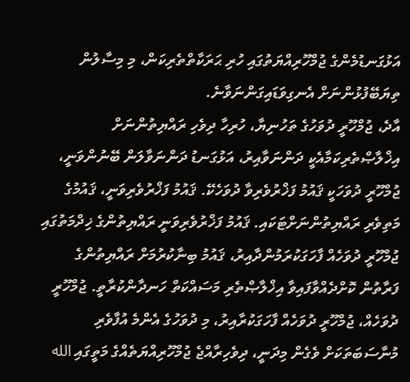އަޅުގަނޑުމެންގެ ޖުމްހޫރިއްޔަތުގައި ހުރި ޙަރަކާތްތެރިކަން، މި މިސާލުން ތިޔަބޭފުޅުންނަށް އެނގިވަޑައިގަންނަވާނެ.
އާދެ، ޖުމްހޫރީ ދުވަހުގެ ތަހުނިޔާ، ހުރިހާ ދިވެހި ރައްޔިތުންނަށް އިޚްލާޞްތެރިކަމާއެކީ ދަންނަވާއިރު، އަޅުގަނޑު ދަންނަވާލަން ބޭނުންވަނީ، ޖުމްހޫރީ ދުވަހަކީ ޤައުމު ފަޚްރުވެރިވާ ދުވަހެކޭ. ޤައުމު ފަޚްރުވެރިވަނީ، ޤައުމުގެ މަތިވެރި ރައްޔިތުންނަށްޓަކައި. ޤައުމު ފަޚްރުވެރިވަނީ ރައްޔިތުންގެ ޚިދްމަތުގައި ޖުމްހޫރީ ދުވަހެއް ފާހަގަކުރަމުންދާއިރު، ޤައުމު ބިނާކުރުމަށް ރައްޔިތުންގެ ފަރާތުން ކޮށްދެއްވާފައިވާ އިޚްލާޞްތެރި މަސައްކަތް ހަނދާންކުރާތީ. ޖުމްހޫރީ ދުވަހެއް، ޖުމްހޫރީ ދުވަހެއް ފާހަގަކުރާއިރު، މި ދުވަހުގެ އެންމެ އުފާވެރި މުނާސަބަތަކަށް ވެގެން މިދަނީ، ދިވެހިރާއްޖެ ޖުމްހޫރިއްޔަތެއްގެ މަތީގައި الله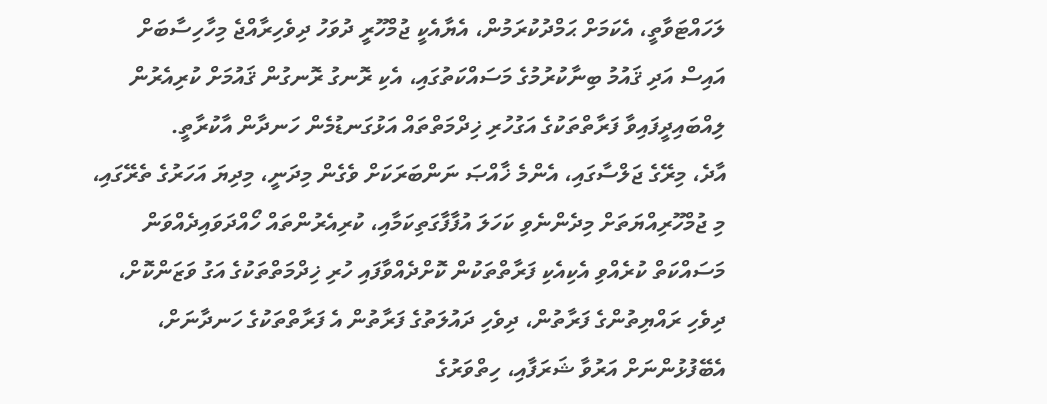ލަހައްޓަވާތީ، އެކަމަށް ޙަމްދުކުރަމުން، އެޔާއެކީ ޖުމްހޫރީ ދުވަހު ދިވެހިރާއްޖެ މިހާހިސާބަށް އައިސް އަދި ޤައުމު ބިނާކުރުމުގެ މަސައްކަތުގައި، އެކި ރޮނގު ރޮނގުން ޤައުމަށް ކުރިއެރުން ލިއްބައިދީފައިވާ ފަރާތްތަކުގެ އަގުހުރި ޚިދްމަތްތައް އަޅުގަނޑުމެން ހަނދާން އާކުރާތީ.
އާދެ، މިރޭގެ ޖަލްސާގައި، އެންމެ ޚާއްޞަ ނަންބަރަކަށް ވެގެން މިދަނީ، މިދިޔަ އަހަރުގެ ތެރޭގައި، މި ޖުމްހޫރިއްޔަތަށް މިދެންނެވި ކަހަލަ އުފާފާގަތިކަމާއި، ކުރިއެރުންތައް ހޯއްދަވައިދެއްވަން މަސައްކަތް ކުރެއްވި އެކިއެކި ފަރާތްތަކުން ކޮށްދެއްވާފައި ހުރި ޚިދްމަތްތަކުގެ އަގު ވަޒަންކޮށް، ދިވެހި ރައްޔިތުންގެ ފަރާތުން، ދިވެހި ދައުލަތުގެ ފަރާތުން އެ ފަރާތްތަކުގެ ހަނދާނަށް، އެބޭފުޅުންނަށް އަރުވާ ޝަރަފާއި، ހިތްވަރުގެ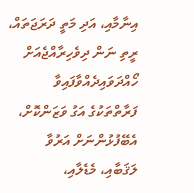އިނާމާއި، އަދި މަތީ ދަރަޖަތައް، ރީތި ނަން ދިވެހިރާއްޖެއަށް ހޯއްދަވައިދެއްވާފައިވާ ފަރާތްތަކުގެ އަގު ވަޒަންކޮށް، އެބޭފުޅުންނަށް އަރުވާ ލަޤަބާއި، މެޑެލާއި،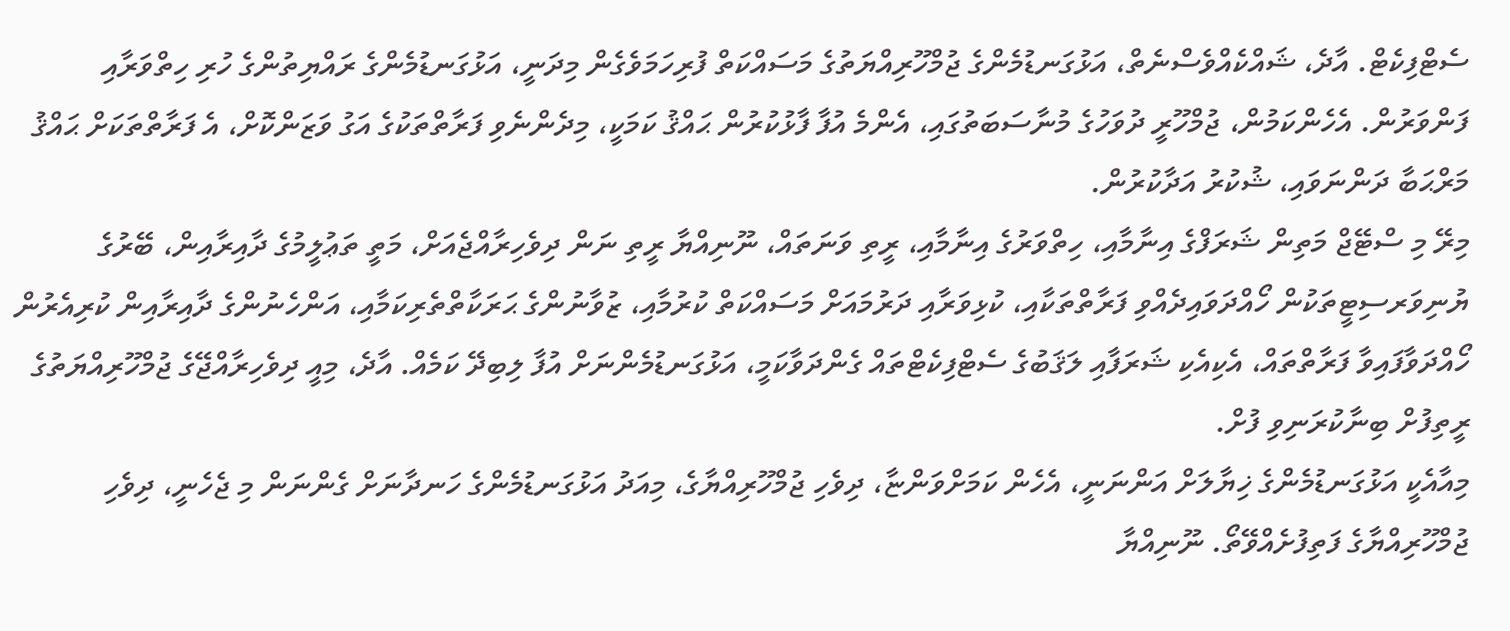ސެޓްފިކެޓް. އާދެ، ޝައްކެއްވެސްނެތް، އަޅުގަނޑުމެންގެ ޖުމްހޫރިއްޔަތުގެ މަސައްކަތް ފުރިހަމަވެގެން މިދަނީ، އަޅުގަނޑުމެންގެ ރައްޔިތުންގެ ހުރި ހިތްވަރާއި ފަންވަރުން. އެހެންކަމުން، ޖުމްހޫރީ ދުވަހުގެ މުނާސަބަތުގައި، އެންމެ އުފާ ފާޅުކުރުން ޙައްޤު ކަމަކީ، މިދެންނެވި ފަރާތްތަކުގެ އަގު ވަޒަންކޮށް، އެ ފަރާތްތަކަށް ޙައްޤު މަރްޙަބާ ދަންނަވައި، ޝުކުރު އަދާކުރުން.
މިރޭ މި ސްޓޭޖް މަތިން ޝަރަފްގެ އިނާމާއި، ހިތްވަރުގެ އިނާމާއި، ރީތި ވަނަތައް، ނޫނިއްޔާ ރީތި ނަން ދިވެހިރާއްޖެއަށް، މަތީ ތަޢުލީމުގެ ދާއިރާއިން، ބޭރުގެ ޔުނިވަރސިޓީތަކުން ހޯއްދަވައިދެއްވި ފަރާތްތަކާއި، ކުޅިވަރާއި ދަރުމައަށް މަސައްކަތް ކުރުމާއި، ޒުވާނުންގެ ޙަރަކާތްތެރިކަމާއި، އަންހެނުންގެ ދާއިރާއިން ކުރިއެރުން ހޯއްދަވާފައިވާ ފަރާތްތައް، އެކިއެކި ޝަރަފާއި ލަޤަބުގެ ސެޓްފިކެޓްތައް ގެންދަވާކަމީ، އަޅުގަނޑުމެންނަށް އުފާ ލިބިދޭ ކަމެއް. އާދެ، މިއީ ދިވެހިރާއްޖޭގެ ޖުމްހޫރިއްޔަތުގެ ރީތިފުށް ބިނާކުރަނިވި ފުށް.
މިއާއެކީ އަޅުގަނޑުމެންގެ ޚިޔާލަށް އަންނަނީ، އެހެން ކަމަށްވަންޏާ، ދިވެހި ޖުމްހޫރިއްޔާގެ، މިއަދު އަޅުގަނޑުމެންގެ ހަނދާނަށް ގެންނަން މި ޖެހެނީ، ދިވެހި ޖުމްހޫރިއްޔާގެ ފަތިފުށެއްވޭތޯ. ނޫނިއްޔާ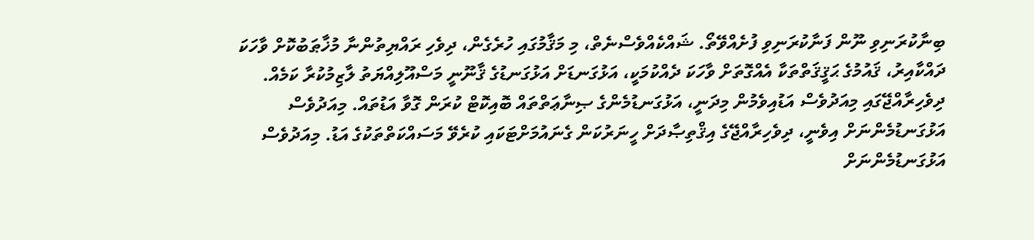ބިނާކުރަނިވި ނޫން ފަނާކުރަނިވި ފުށެއްވޭތޯ. ޝައްކެއްވެސްނެތް، މި މަޤާމުގައި ހުރެގެން، ދިވެހި ރައްޔިތުންނާ މުޚާޠަބުކޮށް ވާހަކަ ދައްކާއިރު، ޤައުމުގެ ޙަޤީޤަތްތަކާ އެއްގޮތަށް ވާހަކަ ދެއްކުމަކީ، އަޅުގަނޑަށް އަޅުގަނޑުގެ ޤާނޫނީ މަސްއޫލިއްޔަތު ލާޒިމުކުރާ ކަމެއް. ދިވެހިރާއްޖޭގައި މިއަދުވެސް އަޑުއިވެމުން މިދަނީ، އަޅުގަނޑުމެންގެ ޞިނާޢަތްތައް ބޮއިކޮޓް ކުރަން ގޮވާ އަޑުތައް. މިއަދުވެސް އަޅުގަނޑުމެންނަށް އިވެނީ، ދިވެހިރާއްޖޭގެ އިޤްތިޞާދަށް ހީނަރުކަން ގެނައުމަށްޓަކައި ކުރެވޭ މަސައްކަތްތަކުގެ އަޑު. މިއަދުވެސް އަޅުގަނޑުމެންނަށް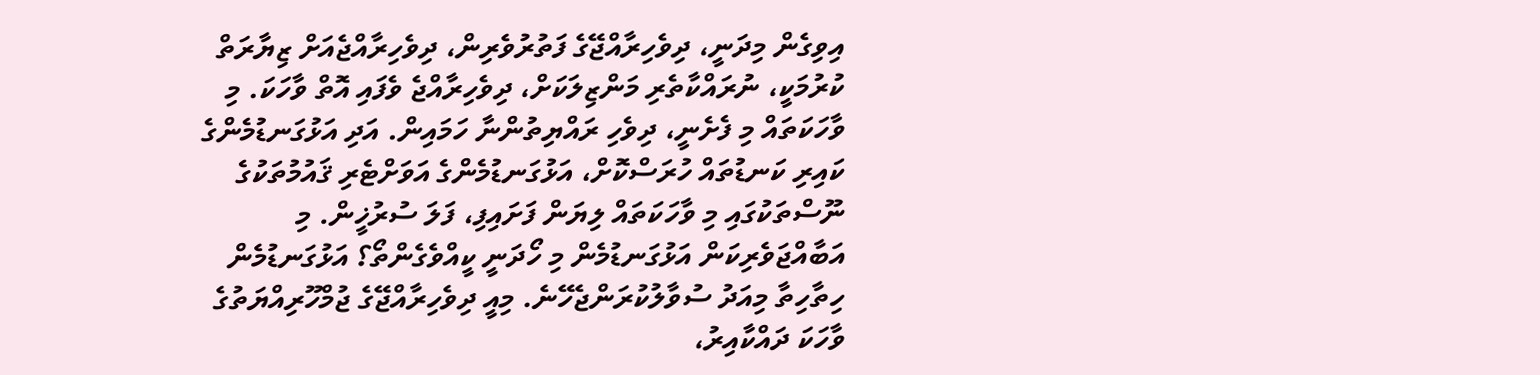އިވިގެން މިދަނީ، ދިވެހިރާއްޖޭގެ ފަތުރުވެރިން، ދިވެހިރާއްޖެއަށް ޒިޔާރަތް ކުރުމަކީ، ނުރައްކާތެރި މަންޒިލަކަށް، ދިވެހިރާއްޖެ ވެފައި އޮތް ވާހަކަ. މި ވާހަކަތައް މި ފެށެނީ، ދިވެހި ރައްޔިތުންނާ ހަމައިން. އަދި އަޅުގަނޑުމެންގެ ކައިރި ކަނޑުތައް ހުރަސްކޮށް، އަޅުގަނޑުމެންގެ އަވަށްޓެރި ޤައުމުތަކުގެ ނޫސްތަކުގައި މި ވާހަކަތައް ލިޔަން ފަށައިފި، ފަލަ ސުރުޚީން. މި އަބާއްޖަވެރިކަން އަޅުގަނޑުމެން މި ހޯދަނީ ކީއްވެގެންތޯ؟ އަޅުގަނޑުމެން ހިތާހިތާ މިއަދު ސުވާލުކުރަންޖެހޭނެ. މިއީ ދިވެހިރާއްޖޭގެ ޖުމްހޫރިއްޔަތުގެ ވާހަކަ ދައްކާއިރު،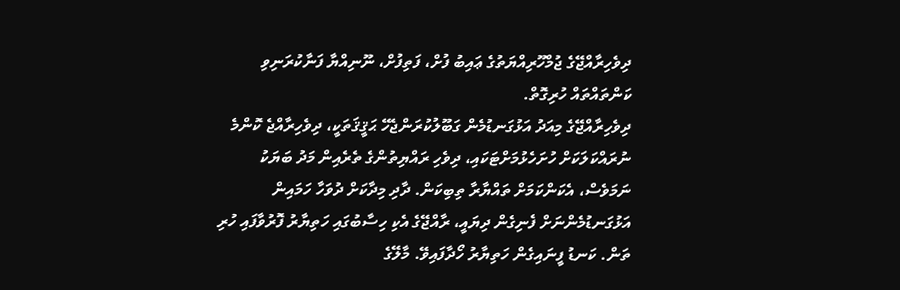ދިވެހިރާއްޖޭގެ ޖުމްހޫރިއްޔަތުގެ ޢައިބު ފުށް، ފަތިފުށް، ނޫނިއްޔާ ފަނާކުރަނިވި ކަންތައްތައް ހުރިގޮތް.
ދިވެހިރާއްޖޭގެ މިއަދު އަޅުގަނޑުމެން ގަބޫލުކުރަންޖެހޭ ޙަޤީޤަތަކީ، ދިވެހިރާއްޖެ ކޮންމެ ނުރައްކަލަކަށް ހުށަހެޅުމަށްޓަކައި، ދިވެހި ރައްޔިތުންގެ ތެރެއިން މަދު ބަޔަކު ނަމަވެސް، އެކަންކަމަށް ތައްޔާރާ ތިބިކަން. ދާދި މިދާކަށް ދުވަހާ ހަމައިން އަޅުގަނޑުމެންނަށް ފެނިގެން ދިޔައީ، ރާއްޖޭގެ އެކި ހިސާބުގައި ހަތިޔާރު ފޮރުވާފައި ހުރި ތަން. ކަނޑު ފީނައިގެން ހަތިޔާރު ހޯދާފައިވޭ. މާލޭގެ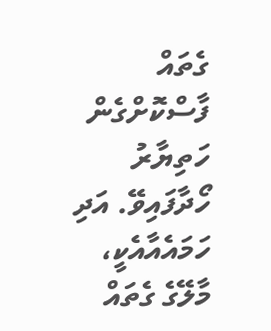ގެތައް ފާސްކޮށްގެން ހަތިޔާރު ހޯދާފައިވޭ. އަދި ހަމައެއާއެކީ، މާލޭގެ ގެތައް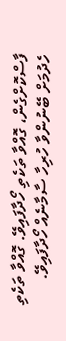ފާސްކޮށްގެން، ގޮއްވާ ތަކެތި ހޯދާފައިވޭ. ގޮއްވާ ތަކެތި ހެދުމަށް ބޭނުންވާ ހުރިހާ ސާމާނެއް ހޯދާފައިވޭ.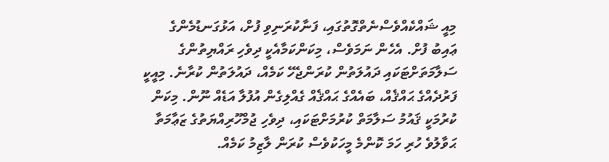މިއީ ޝައްކެއްވެސްނެތްގޮތުގައި، ފަނާކުރަނިވި ފުށް، އަޅުގަނޑުމެންގެ ޢައިބު ފުށް. އެހެން ނަމަވެސް، މިކަންކަމާއެކީ ދިވެހި ރައްޔިތުންގެ ސަލާމަތަށްޓަކައި ދައުލަތުން ކުރަންޖެހޭ ކަމެއް، ދައުލަތުން ކުރާނެ. މިއީކީ ފަރުދެއްގެ ޙައްޤެއް، ބައެއްގެ ޙައްޤެއް ގެއްލިގެން އުފުލާ އަޑެއް ނޫން. މިކަން ކުރުމަކީ ޤައުމު ސަލާމަތް ކުރުމަށްޓަކައި، ދިވެހި ޖުމްހޫރިއްޔަތުގެ ޒަޢާމަތާ ޙަވާލުވެ ހުރި ހަމަ ކޮންމެ މީހަކުވެސް ކުރަން ލާޒިމު ކަމެއް.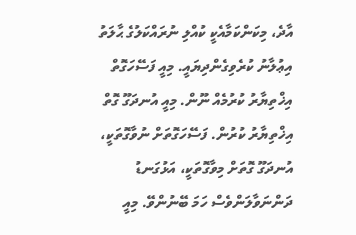އާދެ، މިކަންކަމާއެކީ ކުއްލި ނުރައްކަލުގެ ޙާލަތު އިޢުލާނު ކުރެވިގެންދިޔައީ. މިއީ ފަސޭހަގޮތް އިޚްތިޔާރު ކުރުމެއް ނޫން. މިއީ އުނދަގޫ ގޮތް އިޚްތިޔާރު ކުރުން. ފަސޭހަގޮތަށް ނުވާގޮތަކީ، އުނދަގޫ ގޮތަށް މިވާގޮތަކީ، އަޅުގަނޑު ދަންނަވާލަންވެސް ހަމަ ބޭނުންވޭ. މިއީ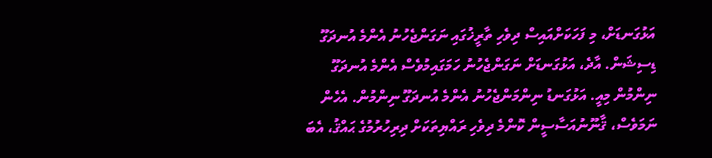އަޅުގަނޑަށް، މި ފަހަކަށްއައިސް ދިވެހި ތާރީޚުގައި ނަގަންޖެހުނު އެންމެ އުނދަގޫ ޑިސިޝަން. އާދެ، އަޅުގަނޑަށް ނަގަންޖެހުނު ހަމަގައިމުވެސް އެންމެ އުނދަގޫ ނިންމުން މިއީ. އަޅުގަނޑު ނިންމަންޖެހުނު އެންމެ އުނދަގޫ ނިންމުން. އެހެން ނަމަވެސް، ޤާނޫނުއަސާސީން ކޮންމެ ދިވެހި ރައްޔިތަކަށް ދިރިހުރުމުގެ ޙައްޤު، އެބަ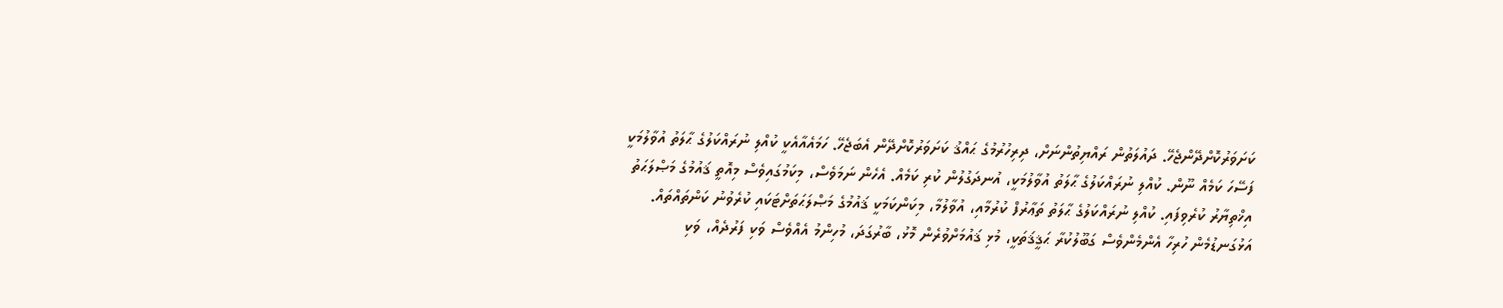ކަށަވަރުކޮށްދޭންޖެހޭ. ދައުލަތުން ރައްޔިތުންނަށް، ދިރިހުރުމުގެ ޙައްޤު ކަށަވަރުކޮށްދޭން އެބަޖެހޭ. ހަމައެއާއެކީ ކުއްލި ނުރައްކަލުގެ ޙާލަތު އުވާލުމަކީ ފަސޭހަ ކަމެއް ނޫން. ކުއްލި ނުރައްކަލުގެ ޙާލަތު އުވާލުމަކީ، އުނދަގުލުން ކުރި ކަމެއް. އެހެން ނަމަވެސް، މިކަމުގައިވެސް މިއޮތީ ޤައުމުގެ މަޞްލަޙަތު އިޚްތިޔާރު ކުރެވިފައި. ކުއްލި ނުރައްކަލުގެ ޙާލަތު ތަޢާރުފް ކުރުމާއި، އުވާލުމާ، މިކަންކަމަކީ ޤައުމުގެ މަޞްލަޙަތަށްޓަކައި ކުރެވުނު ކަންތައްތައް. އަޅުގަނޑުމެން ހުރިހާ އެންމެންވެސް ގަބޫލުކުރާ ޙަޤީޤަތަކީ، މުޅި ޤައުމަށްވުރެން މޮޅު، ބާރުގަދަ، މުހިންމު އެއްވެސް ވަކި ފަރުދެއް، ވަކި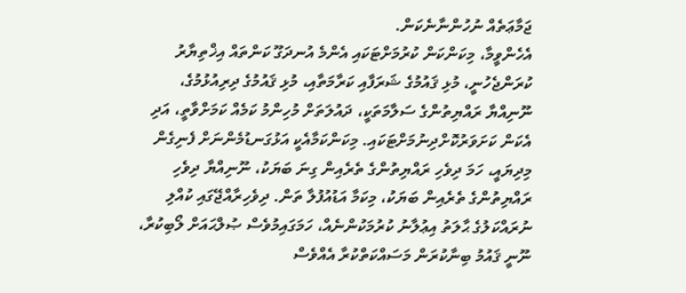ޖަމާޢަތެއް ނުހުންނާނެކަން.
އެހެންވީމާ، މިކަންކަން ކުރުމަށްޓަކައި އެންމެ އުނދަގޫ ކަންތައް އިޚްތިޔާރު ކުރަންޖެހުނީ، މުޅި ޤައުމުގެ ޝަރަފާއި ކަރާމަތާއި، މުޅި ޤައުމުގެ ދިރިއުޅުމުގެ، ނޫނިއްޔާ ރައްޔިތުންގެ ސަލާމަތަކީ، ދައުލަތަށް މުހިންމު ކަމެއް ކަމަށްވާތީ، އަދި އެކަން ކަށަވަރުކޮށްދިނުމަށްޓަކައި. މިކަންކަމާއެކީ އަޅުގަނޑުމެންނަށް ފެނިގެން މިދިޔައީ، ހަމަ ދިވެހި ރައްޔިތުންގެ ތެރެއިން ގިނަ ބަޔަކު، ނޫނިއްޔާ ދިވެހި ރައްޔިތުންގެ ތެރެއިން ބަޔަކު، މިކަމާ އަޑުއުފުލާ ތަން. ދިވެހިރާއްޖޭގައި ކުއްލި ނުރައްކަލުގެ ޙާލަތު އިޢުލާނު ކުރުމަކުންނެއް، ހަމަގައިމުވެސް ޞުލްޙައަށް ލޯބިކުރާ، ނޫނީ ޤައުމު ބިނާކުރަން މަސައްކަތްކުރާ އެއްވެސް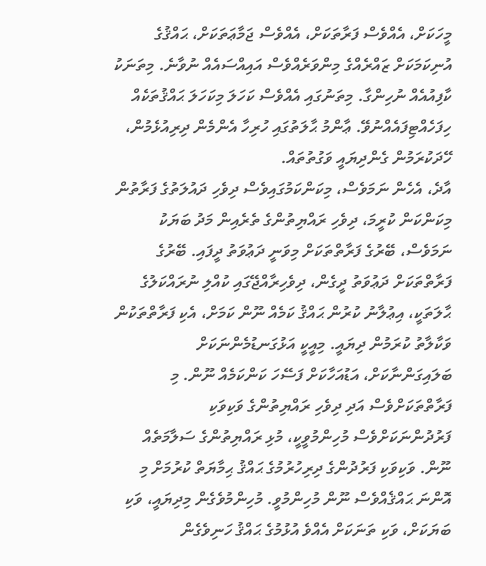މީހަކަށް، އެއްވެސް ފަރާތަކަށް، އެއްވެސް ޖަމާޢަތަކަށް، ޙައްޤުގެ އުނިކަމަކަށް ޒައްރެއްގެ މިންވަރެއްވެސް އައިއްސައެއް ނުވާނެ. މިތަނަކު ކާފިއުއެއް ނުހިންގާ. މިތަނުގައި އެއްވެސް ކަހަލަ މިކަހަލަ ޙައްޤުތަކެއް ހިފަހެއްޓިފައެއްނުވޭ. ޢާންމު ޙާލަތުގައި ހުރިހާ އެންމެން ދިރިއުޅެމުން، ހޭދަކުރަމުން ގެންދިޔައީ ވަގުތުތައް.
އާދެ، އެހެން ނަމަވެސް، މިކަންކަމުގައިވެސް ދިވެހި ދައުލަތުގެ ފަރާތުން މިކަންކަން ކުރީމަ، ދިވެހި ރައްޔިތުންގެ ތެރެއިން މަދު ބަޔަކު ނަމަވެސް، ބޭރުގެ ފަރާތްތަކަށް މިވަނީ ދަޢުވަތު ދީފައި. ބޭރުގެ ފަރާތްތަކަށް ދަޢުވަތު ދީގެން، ދިވެހިރާއްޖޭގައި ކުއްލި ނުރައްކަލުގެ ޙާލަތަކީ، އިޢުލާނު ކުރުން ޙައްޤު ކަމެއް ނޫން ކަމަށް، އެކި ފަރާތްތަކުން ވަކާލާތު ކުރަމުން ދިޔައީ. މިއީކީ އަޅުގަނޑުމެންނަކަށް ބަލައިގަންނާކަށް، އަޑުއަހާކަށް ފަސޭހަ ކަންކަމެއް ނޫން. މި ފަރާތްތަކަށްވެސް އަދި ދިވެހި ރައްޔިތުންގެ ވަކިވަކި ފަރުދުންނަކަށްވެސް މުހިންމުވީކީ، މުޅި ރައްޔިތުންގެ ސަލާމަތެއް ނޫން. ވަކިވަކި ފަރުދުންގެ ދިރިހުރުމުގެ ޙައްޤު ޙިމާޔަތް ކުރުމަށް މި އޮންނަ ޙައްޤެއްވެސް ނޫން މުހިންމުވީ. މުހިންމުވެގެން މިދިޔައީ، ވަކި ބަޔަކަށް، ވަކި ތަނަކަށް އެއްވެ އުޅުމުގެ ޙައްޤު ހަނިވެގެން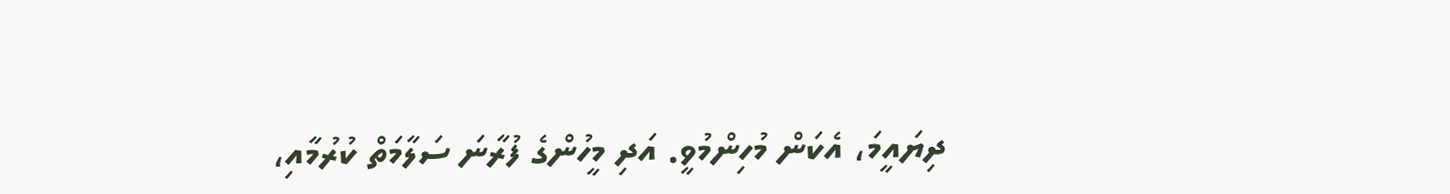ދިޔައީމަ، އެކަން މުހިންމުވީ. އަދި މީހުންގެ ފުރާނަ ސަލާމަތް ކުރުމާއި،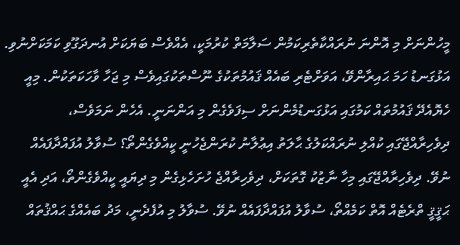މީހުންނަށް މި އޮންނަ ނުރައްކާތެރިކަމުން ސަލާމަތް ކުރުމަކީ، އެއްވެސް ބަޔަކަށް އުނދަގޫވި ކަމަކަށްނުވި. އަޅުގަނޑު ހަމަ ޙައިރާންވޭ، އަވަށްޓެރި ބައެއް ޤައުމުތަކުގެ ނޫސްތަކުގައިވެސް މި ޖަހާ ވާހަކަތަކުން. މިއީ ހެޔޮއެދޭ ޤައުމުތައް ކަމުގައި އަޅުގަނޑުމެންނަށް ސިފަވެގެން މި އަންނަނީ. އެހެން ނަމަވެސް، ދިވެހިރާއްޖޭގައި ކުއްލި ނުރައްކަލުގެ ޙާލަތު އިޢުލާނު ކުރަންޖެހުނީ ކީއްވެގެންތޯ؟ ސުވާލު އުފައްދާފައެއް ނުވޭ. ދިވެހިރާއްޖޭގައި މިހާ ނާޒުކު ގޮތަކަށް، ދިވެހިރާއްޖެ ހުށަހެޅިގެން މި ދިޔައީ ކީއްވެގެންތޯ، އަދި އެއީ ޙަޤީޤީ ތްރެޓެއް އޮތް ކަމެއްތޯ، ސުވާލު އުފައްދާފައެއް ނުވޭ. ސުވާލު މި އުފެދެނީ، މަދު ބައެއްގެ ޙައްޤުތައް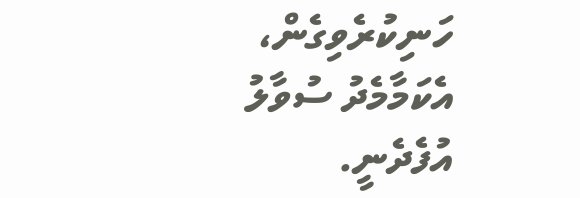ހަނިކުރެވިގެން، އެކަމާމެދު ސުވާލު އުފެދެނީ.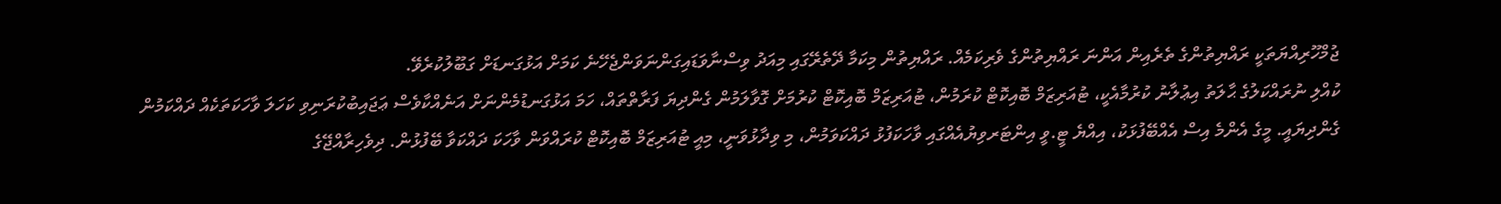ޖުމްހޫރިއްޔަތަކީ ރައްޔިތުންގެ ތެރެއިން އަންނަ ރައްޔިތުންގެ ވެރިކަމެއް. ރައްޔިތުން މިކަމާ ދޭތެރޭގައި މިއަދު ވިސްނާވަޑައިގަންނަވަންޖެހޭނެ ކަމަށް އަޅުގަނޑަށް ގަބޫލުކުރެވޭ.
ކުއްލި ނުރައްކަލުގެ ޙާލަތު އިޢުލާނު ކުރުމާއެކީ، ޓުއަރިޒަމް ބޮއިކޮޓް ކުރަމުން، ޓުއަރިޒަމް ބޮއިކޮޓް ކުރުމަށް ގޮވާލަމުން ގެންދިޔަ ފަރާތްތައް، ހަމަ އަޅުގަނޑުމެންނަށް އަނެއްކާވެސް ޢަޖައިބުކުރަނިވި ކަހަލަ ވާހަކަތަކެއް ދައްކަމުން ގެންދިޔައީ. މީގެ އެންމެ އިސް އެއްބޭފުޅަކު، އިއްޔެ ޓީ.ވީ އިންޓަރވިޔުއެއްގައި ވާހަކަފުޅު ދައްކަވަމުން، މި ވިދާޅުވަނީ، މިއީ ޓުއަރިޒަމް ބޮއިކޮޓް ކުރައްވަން ވާހަކަ ދައްކަވާ ބޭފުޅުން. ދިވެހިރާއްޖޭގެ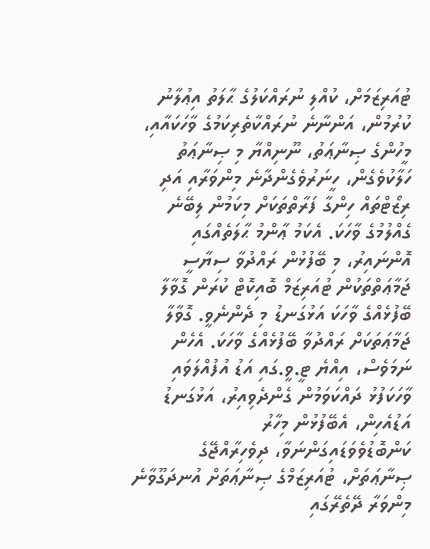ޓުއަރިޒަމަށް، ކުއްލި ނުރައްކަލުގެ ޙާލަތު އިޢުލާނު ކުރުމުން، އަންނާނެ ނުރައްކާތެރިކަމުގެ ވާހަކައާއި، މީހުންގެ ޞިނާޢަތު، ނޫނިއްޔާ މި ޞިނާޢަތު ހަލާކުވެގެން، ހީނަރުވެގެންދާނެ މިންވަރާއި އަދި ރިޒޯޓްތައް ހިންގާ ފަރާތްތަކަށް މިކަމުން ލިބޭނެ ގެއްލުމުގެ ވާހަކަ. އެކަމު ޢާންމު ޙާލަތެއްގައި އޮންނައިރު، މި ބޭފުޅުން ރައްދުވާ ސިޔާސީ ޖަމާޢަތްތަކުން ޓުއަރިޒަމް ބޮއިކޮޓް ކުރަން ގޮވާލާ ބޭފުޅެއްގެ ވާހަކަ އަޅުގަނޑު މި ދެންނެވީ. ގޮވާލާ ޖަމާޢަތަކަށް ރައްދުވާ ބޭފުޅެއްގެ ވާހަކަ. އެހެން ނަމަވެސް، އިއްޔެ ޓީ.ވީ.ގައި އަޑު އުފުއްލަވައި ވާހަކަފުޅު ދައްކަވަމުން ގެންދެވިއިރު، އަޅުގަނޑު އަޑުއެހިން، އެބޭފުޅުން މިހާރު ކަންބޮޑުވެވަޑައިގަންނަވާ، ދިވެހިރާއްޖޭގެ ޞިނާޢަތަށް، ޓުއަރިޒަމްގެ ޞިނާޢަތަށް އުނދަގޫވާނެ މިންވަރާ ދޭތެރޭގައި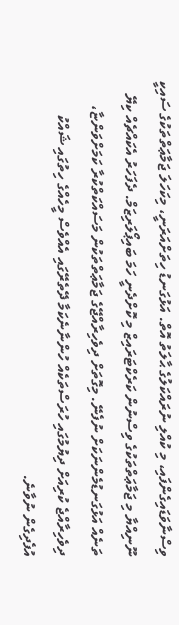ވިސްނާވަޑައިގެންފައި، މި ކުއްލި ނުރައްކަލުގެ ޙާލަތު އޮތް. އަޅުގަނޑު ހިތަށްއަރަނީ، މިކަހަލަ ޖަމާޢަތްތަކުގެ ސައިކީ ނޫނިއްޔާ މި ޖަމާޢަތްތަކުގެ ވިސްނުން ކަރެކްޓަރައިޒް މި ކޮށްދެނީ ހަމަ ބައިޕޯލަރިޒަމް. ދެފަހަރު އެކައްޗެއް ކިޔޭ ތަނެއް އަޅުގަނޑުމެންނަކަށް ނުފެނޭ. މިގޮތަށް ދިވެހިރާއްޖޭގެ ޖަމާޢަތްތަކުން މަސައްކަތްކުރާ ކަމަށްވަންޏާ، ދިވެހިރާއްޖެ ކުރިއަށް ދިޔުމުގައި ހުރަސްތަކެއް ހުންނާނެކަމާ ދޭތެރޭގައި އެއްވެސް މީހެއްގެ ހިތުގައި ޝައްކު އުފެދިގެން ނުވާނެ.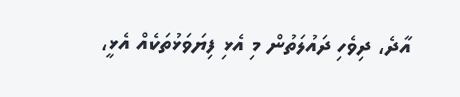އާދެ، ދިވެހި ދައުލަތުން މި އެޅި ފިޔަވަޅުތަކެއް އެޅީ،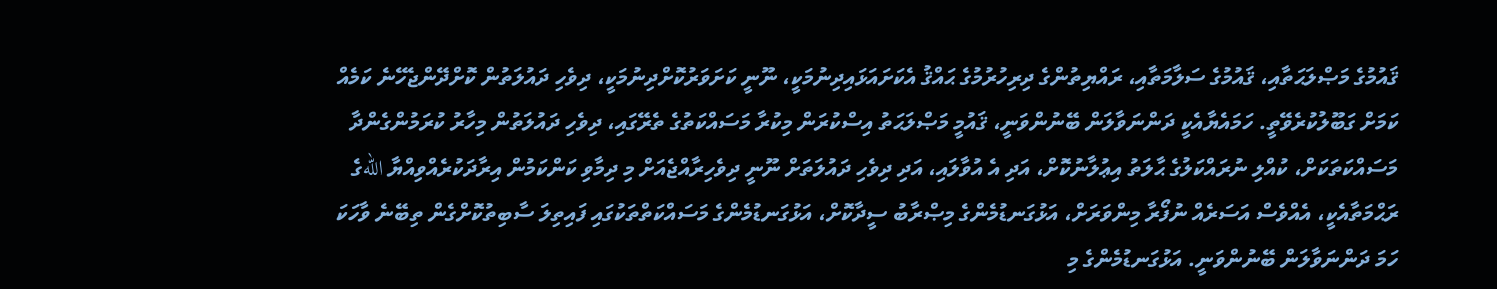ޤައުމުގެ މަޞްލަޙަތާއި، ޤައުމުގެ ސަލާމަތާއި، ރައްޔިތުންގެ ދިރިހުރުމުގެ ޙައްޤު އެކަށައަޅައިދިނުމަކީ، ނޫނީ ކަށަވަރުކޮށްދިނުމަކީ، ދިވެހި ދައުލަތުން ކޮށްދޭންޖެހޭނެ ކަމެއް ކަމަށް ގަބޫލުކުރެވޭތީ. ހަމައެޔާއެކީ ދަންނަވާލަން ބޭނުންވަނީ، ޤައުމީ މަޞްލަޙަތު އިސްކުރަން މިކުރާ މަސައްކަތުގެ ތެރޭގައި، ދިވެހި ދައުލަތުން މިހާރު ކުރަމުންގެންދާ މަސައްކަތަކަށް، ކުއްލި ނުރައްކަލުގެ ޙާލަތު އިޢުލާނުކޮށް، އަދި އެ އުވާލައި، އަދި ދިވެހި ދައުލަތަށް ނޫނީ ދިވެހިރާއްޖެއަށް މި ދިމާވި ކަންކަމުން އިރާދަކުރެއްވިއްޔާ اللهގެ ރަޙްމަތާއެކީ، އެއްވެސް އަސަރެއް ނުފޯރާ މިންވަރަށް، އަޅުގަނޑުމެންގެ މިޞްރާބު ސީދާކޮށް، އަޅުގަނޑުމެންގެ މަސައްކަތްތަކުގައި ފައިތިލަ ސާބިތުކޮށްގެން ތިބޭނެ ވާހަކަ ހަމަ ދަންނަވާލަން ބޭނުންވަނީ. އަޅުގަނޑުމެންގެ މި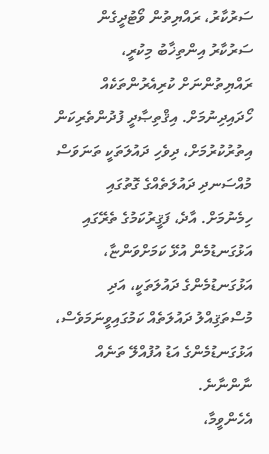ސަރުކާރު، ރައްޔިތުން ވޯޓުދީގެން ސަރުކާރު އިންތިޚާބު މިކުރީ، ރައްޔިތުންނަށް ކުރިއެރުންތަކެއް ހޯދައިދިނުމަށް. އިޤްތިޞާދީ ފުދުންތެރިކަން އިތުރުކުރުމަށް، ދިވެހި ދައުލަތަކީ ތަނަވަސް މުއްސަނދި ދައުލަތެއްގެ ގޮތުގައި ހިމެނުމަށް. އާދެ، ފަޤީރުކަމުގެ ތެރޭގައި އަޅުގަނޑުމެން އުޅޭ ކަމަށްވަންޏާ، އަޅުގަނޑުމެންގެ ދައުލަތަކީ، އަދި މުސްތަޤިއްލު ދައުލަތެއް ކަމުގައިވީނަމަވެސް، އަޅުގަނޑުމެންގެ އަޑު އުފުއްލޭ ތަނެއް ނާންނާނެ.
އެހެންވީމާ،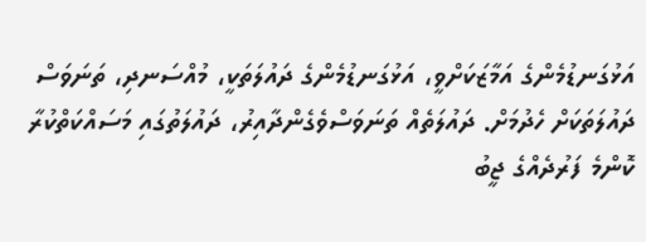އަޅުގަނޑުމެންގެ އަމާޒަކަށްވީ، އަޅުގަނޑުމެންގެ ދައުލަތަކީ، މުއްސަނދި، ތަނަވަސް ދައުލަތަކަށް ހެދުމަށް. ދައުލަތެއް ތަނަވަސްވެގެންދާއިރު، ދައުލަތުގައި މަސައްކަތްކުރާ ކޮންމެ ފަރުދެއްގެ ޖީބު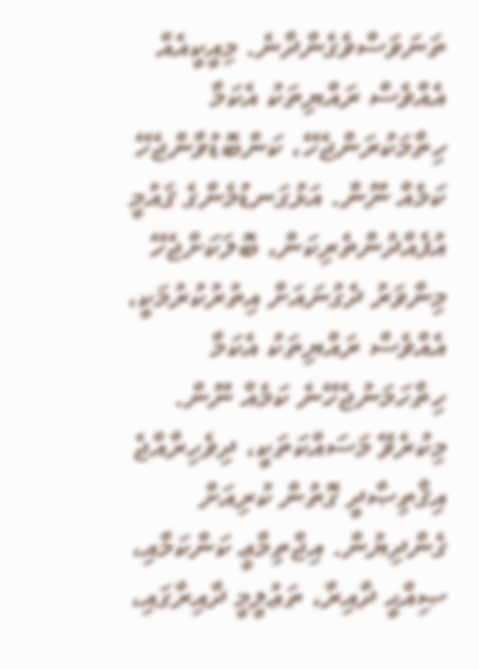ތަނަވަސްވެގެންދާނެ. މިއީކީއެއް އެއްވެސް ރައްޔިތަކު އެކަމާ ހިތާމަކުރަންޖެހޭ، ކަންބޮޑުވާންޖެހޭ ކަމެއް ނޫން. އަޅުގަނޑުމެންގެ ޤައުމީ އުފެއްދުންތެރިކަން، ބޮލަކަށްޖެހޭ މިންވަރު ދެގުނައަށް އިތުރުކުރުމަކީ، އެއްވެސް ރައްޔިތަކު އެކަމާ ހިތްހަމަނުޖެހޭނެ ކަމެއް ނޫން. މިކުރެވޭ މަސައްކަތަކީ، ދިވެހިރާއްޖެ އިޤްތިޞާދީ ގޮތުން ކުރިއަށް ގެންދިޔުން. އިޖްތިމާޢީ ކަންކަމާއި، ޞިއްޙީ ދާއިރާ، ތަޢުލީމީ ދާއިރާގައި،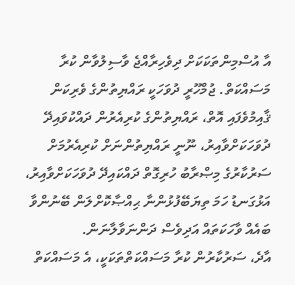އާ އުސްމިންތަކަކަށް ދިވެހިރާއްޖެ ވާސިލުވާން ކުރާ މަސައްކަތް. ޖުމްހޫރީ ދުވަހަކީ ރައްޔިތުންގެ ވެރިކަން ޤާއިމުވެފައި އޮތް، ރައްޔިތުންގެ ކުރިއެރުން ދައްކުވައިދޭ ދުވަހަކަށްވާއިރު، ނޫނީ ރައްޔިތުންނަށް ކުރިއެރުމަށް ސަރުކާރުގެ މިޞްރާބު ހުރިގޮތް ދައްކައިދޭ ދުވަހަކަށްވާއިރު، އަޅުގަނޑު ހަމަ ތިޔަބޭފުޅުންނާ ޙިއްޞާކޮށްލަން ބޭނުންވާ ބައެއް ވާހަކަތައް އަދިވެސް ދަންނަވާލާނަން.
އާދެ، ސަރުކާރުން ކުރާ މަސައްކަތްތަކަކީ، އެ މަސައްކަތް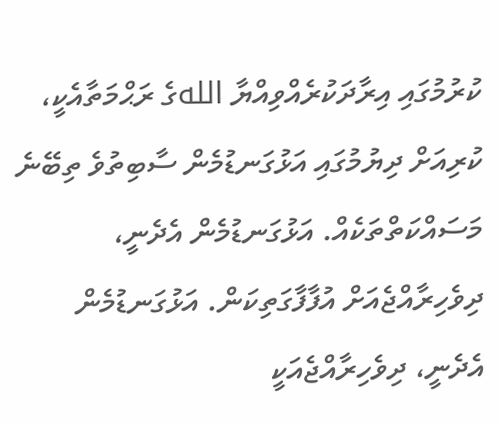ކުރުމުގައި އިރާދަކުރެއްވިއްޔާ اللهގެ ރަޙްމަތާއެކީ، ކުރިއަށް ދިޔުމުގައި އަޅުގަނޑުމެން ސާބިތުވެ ތިބޭނެ މަސައްކަތްތަކެއް. އަޅުގަނޑުމެން އެދެނީ، ދިވެހިރާއްޖެއަށް އުފާފާގަތިކަން. އަޅުގަނޑުމެން އެދެނީ، ދިވެހިރާއްޖެއަކީ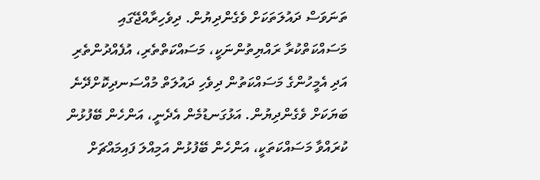ތަނަވަސް ދައުލަތަކަށް ވެގެންދިޔުން. ދިވެހިރާއްޖޭގައި މަސައްކަތްކުރާ ރައްޔިތުންނަކީ، މަސައްކަތްތެރި، އުފެއްދުންތެރި އަދި އެމީހުންގެ މަސައްކަތުން ދިވެހި ދައުލަތް މުއްސަނދިކޮށްދޭނެ ބަޔަކަށް ވެގެންދިޔުން. އަޅުގަނޑުމެން އެދެނީ، އަންހެން ބޭފުޅުން ކުރައްވާ މަސައްކަތަކީ، އަންހެން ބޭފުޅުން އަމިއްލަ ފައިމައްޗަށް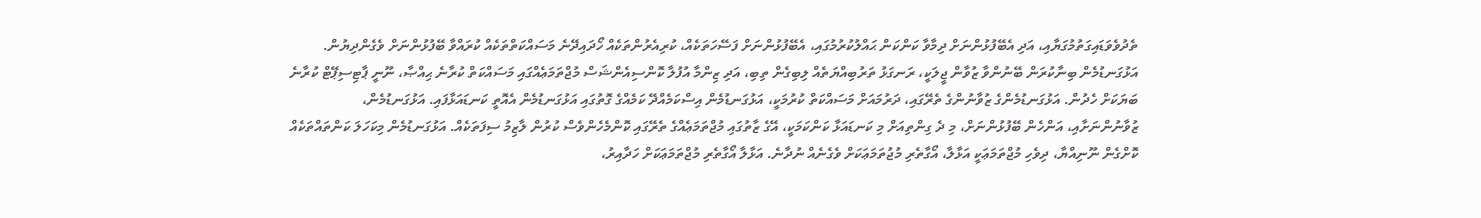ތެދުވެވަޑައިގަތުމުގަޔާއި، އަދި އެބޭފުޅުންނަށް ދިމާވާ ކަންކަން ޙައްލުކުރުމުގައި، އެބޭފުޅުންނަށް ފަސޭހަތަކެއް، ކުރިއެރުންތަކެއް ހޯދައިދޭނެ މަސައްކަތްތަކެއް ކުރައްވާ ބޭފުޅުންނަށް ވެގެންދިޔުން. އަޅުގަނޑުމެން ބިނާކުރަން ބޭނުންވާ ޒުވާން ޖީލަކީ، ރަނގަޅު ތަރުބިއްޔަތެއް ލިބިގެން ތިބި، އަދި ޒިންމާ އުފުލާ ކޮންސިއެންޝަސް މުޖްތަމަޢެއްގައި މަސައްކަތް ކުރާނެ ޙިއްޞާ، ނޫނީ ޕާޓިސިޕޭޓް ކުރާނެ ބަޔަކަށް ހެދުން. އަޅުގަނޑުމެންގެ ޒުވާނުންގެ ތެރޭގައި، ދަރުމައަށް މަސައްކަތް ކުރުމަކީ، އަޅުގަނޑުމެން އިސްކަމެއްދޭ ކަމެއްގެ ގޮތުގައި އަޅުގަނޑުމެން އެއޮތީ ކަނޑައަޅާފައި. އަޅުގަނޑުމެން، ޒުވާނުންނަށާއި، އަންހެން ބޭފުޅުންނަށް، މި ދެ ގިންތިއަށް މި ކަނޑައަޅާ ކަންކަމަކީ، އޭގެ ޒާތުގައި މުޖްތަމަޢެއްގެ ތެރޭގައި ކޮންމެހެންވެސް ކުރުން ލާޒިމު ސިފަތަކެއް. އަޅުގަނޑުމެން މިކަހަލަ ކަންތައްތަކެއް ކޮށްގެން ނޫނިއްޔާ، ދިވެހި މުޖްތަމަޢަކީ އަޅާލާ، އޯގާތެރި މުޖުތަމަޢަކަށް ވެގެނެއް ނުދާނެ. އަޅާލާ އޯގާތެރި މުޖްތަމަޢަކަށް ހަދާއިރު،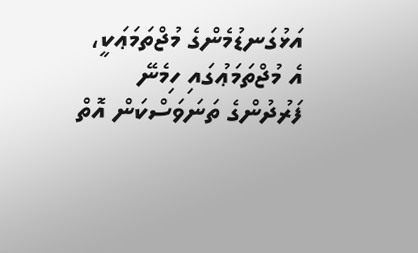އަޅުގަނޑުމެންގެ މުޖްތަމަޢަކީ، އެ މުޖްތަމަޢުގައި ހިމެނޭ ފަރުދުންގެ ތަނަވަސްކަން އޮތް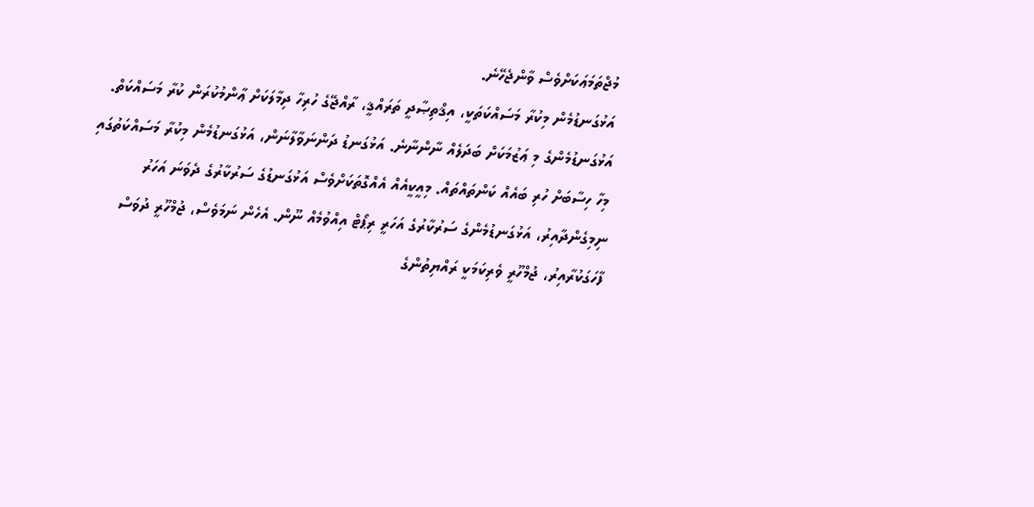މުޖްތަމަޢަކަށްވެސް ވާންޖެހޭނެ.
އަޅުގަނޑުމެން މިކުރާ މަސައްކަތަކީ، އިޤްތިޞާދީ ތަރައްޤީ، ރާއްޖޭގެ ހުރިހާ ދިމާލަކަށް ޢާންމުކުރަން ކުރާ މަސައްކަތް. އަޅުގަނޑުމެންގެ މި ޢަޒުމަކަށް ބަދަލެއް ނާންނާނެ. އަޅުގަނޑު ދަންނަވާލާނަން، އަޅުގަނޑުމެން މިކުރާ މަސައްކަތުގައި މިހާ ހިސާބަށް ހުރި ބައެއް ކަންތައްތައް. މިއީކީއެއް އެއްގޮތަކަށްވެސް އަޅުގަނޑުގެ ސަރުކާރުގެ ދެވަނަ އަހަރު ނިމިގެންދާއިރު، އަޅުގަނޑުމެންގެ ސަރުކާރުގެ އަހަރީ ރިޕޯޓް އިއްވުމެއް ނޫން. އެހެން ނަމަވެސް، ޖުމްހޫރީ ދުވަސް ފާހަގަކުރާއިރު، ޖުމްހޫރީ ވެރިކަމަކީ ރައްޔިތުންގެ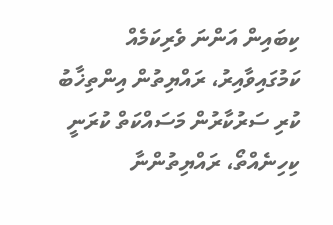ކިބައިން އަންނަ ވެރިކަމެއް ކަމުގައިވާއިރު، ރައްޔިތުން އިންތިޚާބު ކުރި ސަރުކާރުން މަސައްކަތް ކުރަނީ ކިހިނެއްތޯ، ރައްޔިތުންނާ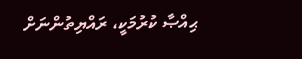ޙިއްޞާ ކުރުމަކީ، ރައްޔިތުންނަށް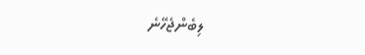ލިބެންޖެހޭނެ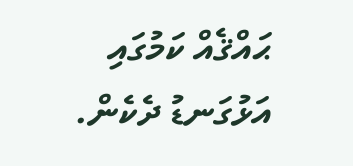ޙައްޤެއް ކަމުގައި އަޅުގަނޑު ދެކެން.